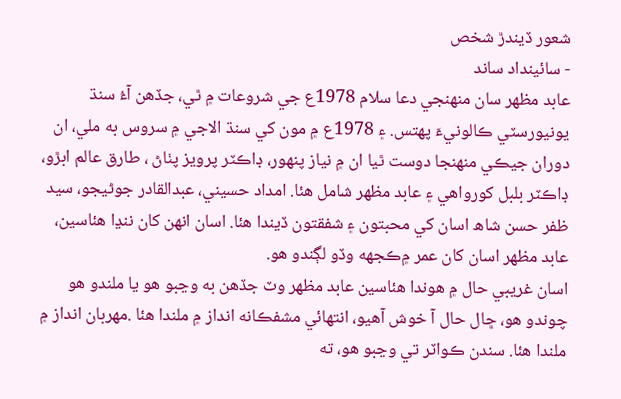شعور ڏيندڙ شخص
- سائينداد ساند
عابد مظهر سان منهنجي دعا سلام 1978ع جي شروعات ۾ ٿي، جڏهن آءُ سنڌ يونيورسٽي ڪالونيءَ پهتس. ۽ 1978ع ۾ مون کي سنڌ الاجي ۾ سروس به ملي، ان دوران جيڪي منهنجا دوست ٿيا ان ۾ نياز پنهور، ڊاڪٽر پرويز پٺاڻ ، طارق عالم ابڙو، ڊاڪٽر بلبل کورواهي ۽ عابد مظهر شامل هئا. امداد حسيني، عبدالقادر جوڻيجو، سيد ظفر حسن شاھ اسان کي محبتون ۽ شفقتون ڏيندا هئا. اسان انهن کان ننڍا هئاسين، عابد مظهر اسان کان عمر ۾ڪجهه وڏو لڳندو هو.
اسان غريبي حال ۾ هوندا هئاسين عابد مظهر وٽ جڏهن به وڃبو هو يا ملندو هو چوندو هو، ڇال حال آ خوش آهيو، انتهائي مشفڪانه انداز ۾ ملندا هئا .مهربان انداز ۾ ملندا هئا. سندن ڪواٽر تي وڃبو هو، ته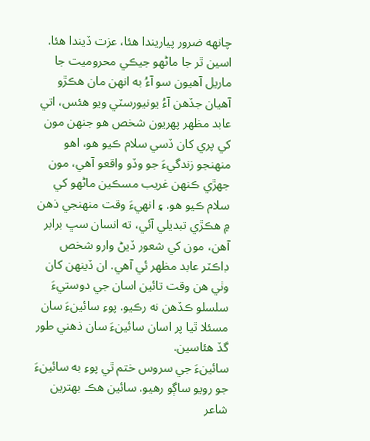چانھه ضرور پياريندا هئا، عزت ڏيندا هئا. اسين ٿر جا ماڻهو جيڪي محروميت جا ماريل آهيون سو آءُ به انهن مان هڪڙو آهيان جڏهن آءُ يونيورسٽي ويو هئس، اتي عابد مظهر پهريون شخص هو جنهن مون کي پري کان ڏسي سلام ڪيو هو، اهو منهنجو زندگيءَ جو وڏو واقعو آهي، مون جهڙي ڪنهن غريب مسڪين ماڻهو کي سلام ڪيو هو. ۽ انهيءَ وقت منهنجي ذهن ۾ هڪڙي تبديلي آئي، ته انسان سڀ برابر آهن، مون کي شعور ڏيڻ وارو شخص ڊاڪٽر عابد مظهر ئي آهي. ان ڏينهن کان وٺي هن وقت تائين اسان جي دوستيءَ سلسلو ڪڏهن نه رڪيو. پوءِ سائينءَ سان مسئلا ٿيا پر اسان سائينءَ سان ذهني طور گڏ هئاسين.
سائينءَ جي سروس ختم ٿي پوءِ به سائينءَ جو رويو ساڳو رهيو. سائين هڪ بهترين شاعر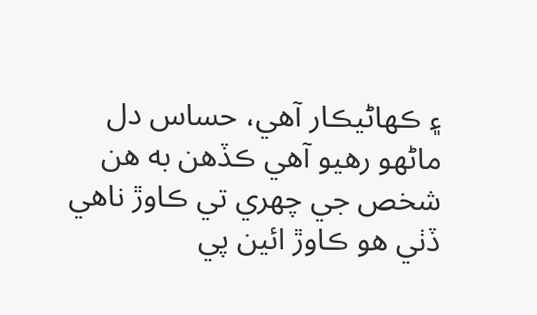۽ ڪهاڻيڪار آهي، حساس دل ماڻهو رهيو آهي ڪڏهن به هن شخص جي چهري تي ڪاوڙ ناهي ڏٺي هو ڪاوڙ ائين پي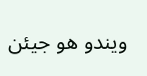ويندو هو جيئن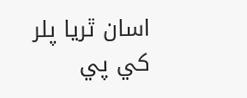اسان ٿريا پلر کي پي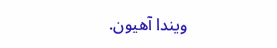ويندا آهيون.